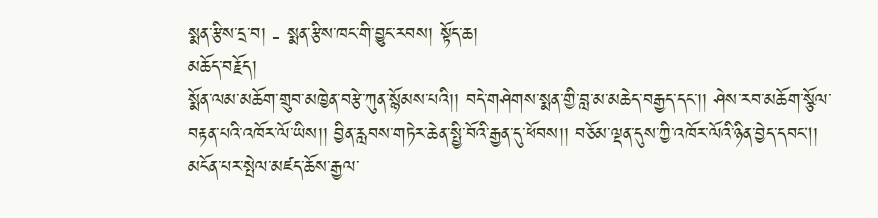སྨན་རྩིས་དྲ་བ། - སྨན་རྩིས་ཁང་གི་བྱུང་རབས། སྟོད་ཆ།
མཆོད་བརྗོད།
སྨོན་ལམ་མཆོག་གྲུབ་མཁྱེན་བརྩེ་ཀུན་སྙོམས་པའི།། བདེ་གཤེགས་སྨན་གྱི་བླ་མ་མཆེད་བརྒྱད་དང་།། ཤེས་རབ་མཆོག་སྩོལ་བརྟན་པའི་འཁོར་ལོ་ཡིས།། བྱིན་རླབས་གཏེར་ཆེན་སྤྱི་བོའི་རྒྱན་དུ་ཕོབས།། བཅོམ་ལྡན་དུས་ཀྱི་འཁོར་ལོའི་ཉིན་བྱེད་དབང།། མངོན་པར་སྤེལ་མཛད་ཆོས་རྒྱལ་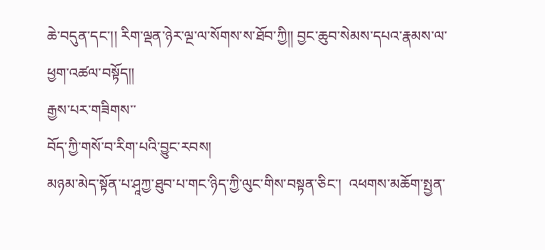ཆེ་བདུན་དང་།། རིག་ལྡན་ཉེར་ལྔ་ལ་སོགས་ས་ཐོབ་ཀྱི།། བྱང་ཆུབ་སེམས་དཔའ་རྣམས་ལ་ཕྱག་འཚལ་བསྟོད།།
རྒྱས་པར་གཟིགས་་
བོད་ཀྱི་གསོ་བ་རིག་པའི་བྱུང་རབས།
མཉམ་མེད་སྟོན་པ་ཤཱཀྱ་ཐུབ་པ་གང་ཉིད་ཀྱི་ལུང་གིས་བསྟན་ཅིང་།  འཕགས་མཆོག་སྤྱན་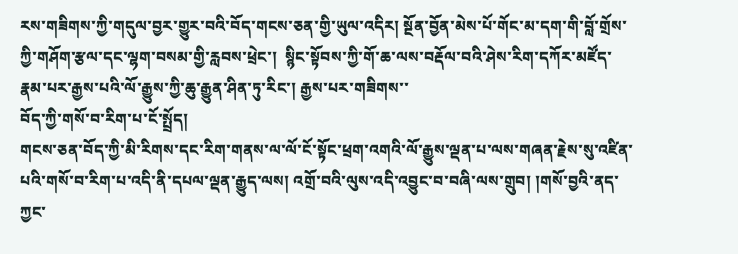རས་གཟིགས་ཀྱི་གདུལ་བྱར་གྱུར་བའི་བོད་གངས་ཅན་གྱི་ཡུལ་འདིར། སྔོན་བྱོན་མེས་པོ་གོང་མ་དག་གི་བློ་གྲོས་ཀྱི་གཤོག་རྩལ་དང་ལྷག་བསམ་གྱི་རླབས་ཕྲེང་།  སྙིང་སྟོབས་ཀྱི་གོ་ཆ་ལས་བརྡོལ་བའི་ཤེས་རིག་དཀོར་མཛོད་རྣམ་པར་རྒྱས་པའི་ལོ་རྒྱུས་ཀྱི་ཆུ་རྒྱུན་ཤིན་ཏུ་རིང་། རྒྱས་པར་གཟིགས་་
བོད་ཀྱི་གསོ་བ་རིག་པ་ངོ་སྤྲོད།
གངས་ཅན་བོད་ཀྱི་མི་རིགས་དང་རིག་གནས་ལ་ལོ་ངོ་སྟོང་ཕྲག་འགའི་ལོ་རྒྱུས་ལྡན་པ་ལས་གཞན་རྗེས་སུ་འཛིན་པའི་གསོ་བ་རིག་པ་འདི་ནི་དཔལ་ལྡན་རྒྱུད་ལས། འགྲོ་བའི་ལུས་འདི་འབྱུང་བ་བཞི་ལས་གྲུབ། །གསོ་བྱའི་ནད་ཀྱང་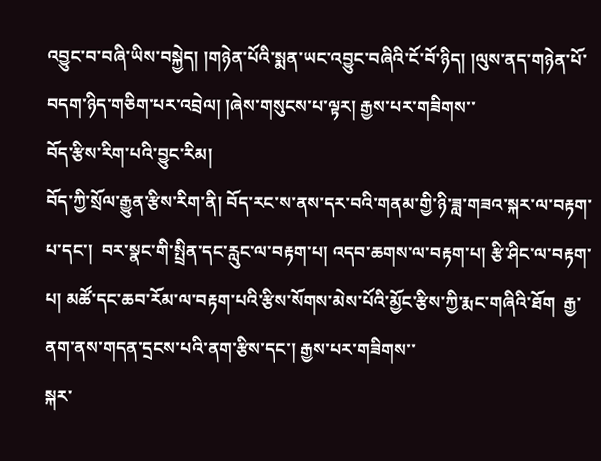འབྱུང་བ་བཞི་ཡིས་བསྐྱེད། །གཉེན་པོའི་སྨན་ཡང་འབྱུང་བཞིའི་ངོ་བོ་ཉིད། །ལུས་ནད་གཉེན་པོ་བདག་ཉིད་གཅིག་པར་འབྲེལ། །ཞེས་གསུངས་པ་ལྟར། རྒྱས་པར་གཟིགས་་
བོད་རྩིས་རིག་པའི་བྱུང་རིམ།
བོད་ཀྱི་སྲོལ་རྒྱུན་རྩིས་རིག་ནི། བོད་རང་ས་ནས་དར་བའི་གནམ་གྱི་ཉི་ཟླ་གཟའ་སྐར་ལ་བརྟག་པ་དང་།  བར་སྣང་གི་སྤྲིན་དང་རླུང་ལ་བརྟག་པ། འདབ་ཆགས་ལ་བརྟག་པ། རྩི་ཤིང་ལ་བརྟག་པ། མཚོ་དང་ཆབ་རོམ་ལ་བརྟག་པའི་རྩིས་སོགས་མེས་པོའི་མྱོང་རྩིས་ཀྱི་རྨང་གཞིའི་ཐོག  རྒྱ་ནག་ནས་གདན་དྲངས་པའི་ནག་རྩིས་དང་། རྒྱས་པར་གཟིགས་་
སྐར་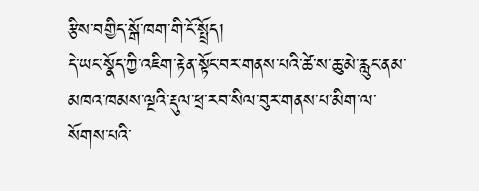རྩིས་བགྱིད་སྒོ་ཁག་གི་ངོ་སྤྲོད།
དེ་ཡང་སྣོད་ཀྱི་འཇིག་རྟེན་སྟོང་བར་གནས་པའི་ཚེ་ས་ཆུ་མེ་རླུང་ནམ་མཁའ་ཁམས་ལྔའི་རྡུལ་ཕྲ་རབ་སིལ་བུར་གནས་པ་མིག་ལ་སོགས་པའི་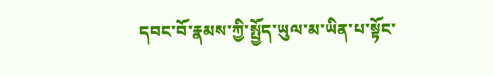དབང་བོ་རྣམས་ཀྱི་སྤྱོད་ཡུལ་མ་ཡིན་པ་སྟོང་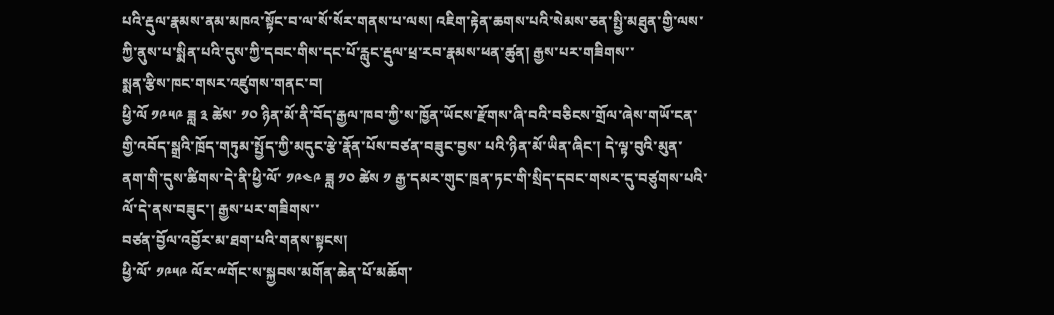པའི་རྡུལ་རྣམས་ནམ་མཁའ་སྟོང་བ་ལ་སོ་སོར་གནས་པ་ལས། འཇིག་རྟེན་ཆགས་པའི་སེམས་ཅན་སྤྱི་མཐུན་གྱི་ལས་ཀྱི་ནུས་པ་སྨིན་པའི་དུས་ཀྱི་དབང་གིས་དང་པོ་རླུང་རྡུལ་ཕྲ་རབ་རྣམས་ཕན་ཚུན། རྒྱས་པར་གཟིགས་་
སྨན་རྩིས་ཁང་གསར་འཛུགས་གནང་བ།
ཕྱི་ལོ ༡༩༥༩ ཟླ ༣ ཚེས་ ༡༠ ཉིན་མོ་ནི་བོད་རྒྱལ་ཁབ་ཀྱི་ས་ཁྱོན་ཡོངས་རྫོགས་ཞི་བའི་བཅིངས་གྲོལ་ཞེས་གཡོ་ངན་གྱི་འབོད་སྒྲའི་ཁྲོད་གཏུམ་སྤྱོད་ཀྱི་མདུང་རྩེ་རྣོན་པོས་བཙན་བཟུང་བྱས་ པའི་ཉིན་མོ་ཡིན་ཞིང་། དེ་ལྟ་བུའི་མུན་ནག་གི་དུས་ཚིགས་དེ་ནི་ཕྱི་ལོ་ ༡༩༤༩ ཟླ ༡༠ ཚེས ༡ རྒྱ་དམར་གུང་ཁྲན་ཏང་གི་སྲིད་དབང་གསར་དུ་བཙུགས་པའི་ལོ་དེ་ནས་བཟུང་། རྒྱས་པར་གཟིགས་་
བཙན་བྱོལ་འབྱོར་མ་ཐག་པའི་གནས་སྟངས།
ཕྱི་ལོ་ ༡༩༥༩ ལོར་ྋགོང་ས་སྐྱབས་མགོན་ཆེན་པོ་མཆོག་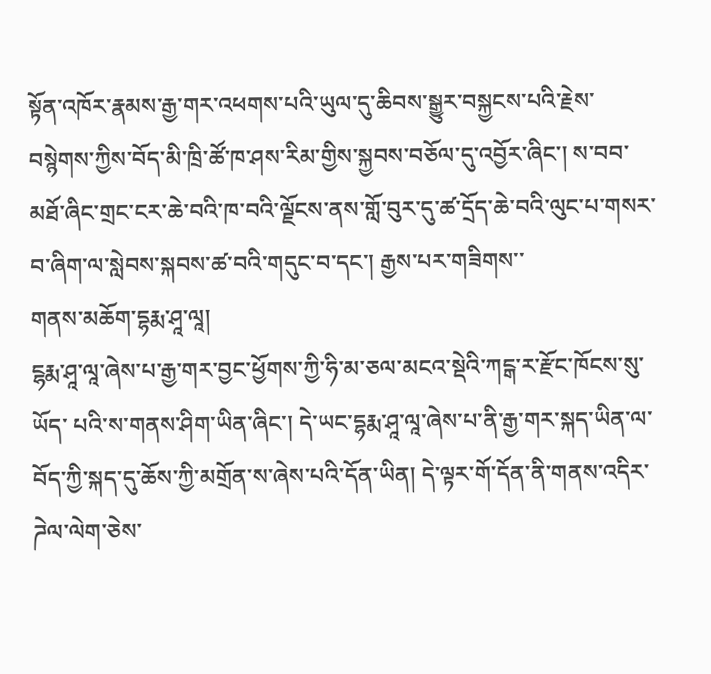སྟོན་འཁོར་རྣམས་རྒྱ་གར་འཕགས་པའི་ཡུལ་དུ་ཆིབས་སྒྱུར་བསྐྱངས་པའི་རྗེས་བསྙེགས་ཀྱིས་བོད་མི་ཁྲི་ཚོ་ཁ་ཤས་རིམ་གྱིས་སྐྱབས་བཅོལ་དུ་འབྱོར་ཞིང་། ས་བབ་མཐོ་ཞིང་གྲང་ངར་ཆེ་བའི་ཁ་བའི་ལྗོངས་ནས་གློ་བུར་དུ་ཚ་དྲོད་ཆེ་བའི་ལུང་པ་གསར་བ་ཞིག་ལ་སླེབས་སྐབས་ཚ་བའི་གདུང་བ་དང་། རྒྱས་པར་གཟིགས་་
གནས་མཆོག་དྷརྨ་ཤཱ་ལཱ།
ངྷརྨ་ཤཱ་ལཱ་ཞེས་པ་རྒྱ་གར་བྱང་ཕྱོགས་ཀྱི་ཧི་མ་ཅལ་མངའ་སྡེའི་ཀངྒ་ར་རྫོང་ཁོངས་སུ་ཡོད་ པའི་ས་གནས་ཤིག་ཡིན་ཞིང་། དེ་ཡང་དྷརྨ་ཤཱ་ལཱ་ཞེས་པ་ནི་རྒྱ་གར་སྐད་ཡིན་ལ་བོད་ཀྱི་སྐད་དུ་ཆོས་ཀྱི་མགྲོན་ས་ཞེས་པའི་དོན་ཡིན། དེ་ལྟར་གོ་དོན་ནི་གནས་འདིར་ཌེལ་ལེག་ཅེས་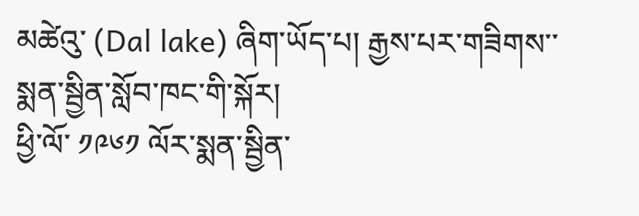མཚེའུ་ (Dal lake) ཞིག་ཡོད་པ། རྒྱས་པར་གཟིགས་་
སྨན་སྦྱིན་སློབ་ཁང་གི་སྐོར།
ཕྱི་ལོ་ ༡༩༦༡ ལོར་སྨན་སྦྱིན་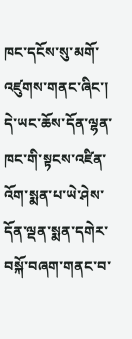ཁང་དངོས་སུ་མགོ་འཛུགས་གནང་ཞིང་། དེ་ཡང་ཆོས་དོན་ལྷན་ཁང་གི་སྟངས་འཛིན་འོག་སྨན་པ་ཡེ་ཤེས་དོན་ལྡན་སྨན་དགེར་ བསྐོ་བཞག་གནང་བ་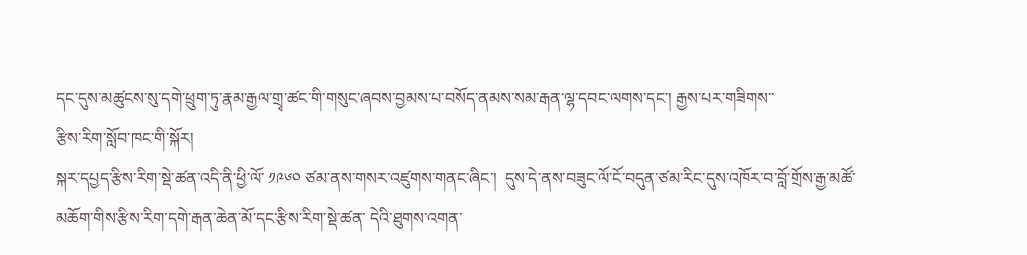དང་དུས་མཚུངས་སུ་དགེ་ཕྲུག་ཏུ་རྣམ་རྒྱལ་གྲྭ་ཚང་གི་གསུང་ཞབས་བྱམས་པ་བསོད་ནམས་སམ་རྒན་ལྷ་དབང་ལགས་དང་། རྒྱས་པར་གཟིགས་་
རྩིས་རིག་སློབ་ཁང་གི་སྐོར།
སྐར་དཔྱད་རྩིས་རིག་སྡེ་ཚན་འདི་ནི་ཕྱི་ལོ་ ༡༩༦༠ ཙམ་ནས་གསར་འཛུགས་གནང་ཞིང་།  དུས་དེ་ནས་བཟུང་ལོ་ངོ་བདུན་ཙམ་རིང་དུས་འཁོར་བ་བློ་གྲོས་རྒྱ་མཚོ་མཆོག་གིས་རྩིས་རིག་དགེ་རྒན་ཆེན་མོ་དང་རྩིས་རིག་སྡེ་ཚན་ དེའི་ཐུགས་འགན་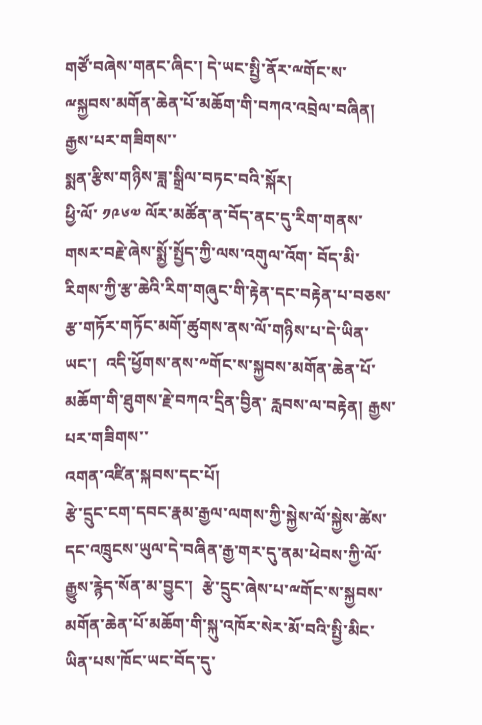གཙོ་བཞེས་གནང་ཞིང་། དེ་ཡང་སྤྱི་ནོར་ྋགོང་ས་ྋསྐྱབས་མགོན་ཆེན་པོ་མཆོག་གི་བཀའ་འབྲེལ་བཞིན། རྒྱས་པར་གཟིགས་་
སྨན་རྩིས་གཉིས་ཟླ་སྒྲིལ་བཏང་བའི་སྐོར།
ཕྱི་ལོ་ ༡༩༦༧ ལོར་མཚོན་ན་བོད་ནང་དུ་རིག་གནས་གསར་བརྗེ་ཞེས་སྨྱོ་སྤྱོད་ཀྱི་ལས་འགུལ་འོག་ བོད་མི་རིགས་ཀྱི་རྩ་ཆེའི་རིག་གཞུང་གི་རྟེན་དང་བརྟེན་པ་བཅས་རྩ་གཏོར་གཏོང་མགོ་ཚུགས་ནས་ལོ་གཉིས་པ་དེ་ཡིན་ཡང་།  འདི་ཕྱོགས་ནས་༸གོང་ས་སྐྱབས་མགོན་ཆེན་པོ་མཆོག་གི་ཐུགས་རྗེ་བཀའ་དྲིན་བྱིན་ རླབས་ལ་བརྟེན། རྒྱས་པར་གཟིགས་་
འགན་འཛིན་སྐབས་དང་པོ།
རྩེ་དྲུང་ངག་དབང་རྣམ་རྒྱལ་ལགས་ཀྱི་སྐྱེས་ལོ་སྐྱེས་ཚེས་དང་འཁྲུངས་ཡུལ་དེ་བཞིན་རྒྱ་གར་དུ་ནམ་ཕེབས་ཀྱི་ལོ་རྒྱུས་རྙེད་སོན་མ་བྱུང་།  རྩེ་དྲུང་ཞེས་པ་ྋགོང་ས་སྐྱབས་མགོན་ཆེན་པོ་མཆོག་གི་སྐུ་འཁོར་སེར་མོ་བའི་སྤྱི་མིང་ཡིན་པས་ཁོང་ཡང་བོད་དུ་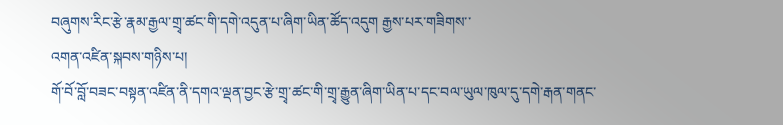བཞུགས་རིང་རྩེ་རྣམ་རྒྱལ་གྲྭ་ཚང་གི་དགེ་འདུན་པ་ཞིག་ཡིན་ཚོད་འདུག རྒྱས་པར་གཟིགས་་
འགན་འཛིན་སྐབས་གཉིས་པ།
གོ་བོ་བློ་བཟང་བསྟན་འཛིན་ནི་དགའ་ལྡན་བྱང་རྩེ་གྲྭ་ཚང་གི་གྲྭ་རྒྱུན་ཞིག་ཡིན་པ་དང་བལ་ཡུལ་ཁུལ་དུ་དགེ་རྒན་གནང་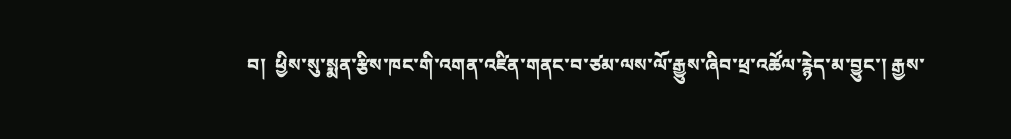བ།  ཕྱིས་སུ་སྨན་རྩིས་ཁང་གི་འགན་འཛིན་གནང་བ་ཙམ་ལས་ལོ་རྒྱུས་ཞིབ་ཕྲ་འཚོལ་རྙེད་མ་བྱུང་། རྒྱས་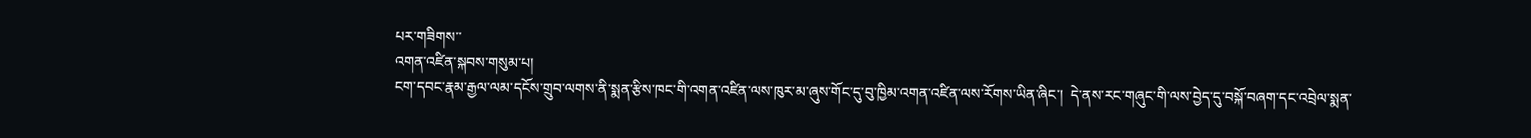པར་གཟིགས་་
འགན་འཛིན་སྐབས་གསུམ་པ།
ངག་དབང་རྣམ་རྒྱལ་ལམ་དངོས་གྲུབ་ལགས་ནི་སྨན་རྩིས་ཁང་གི་འགན་འཛིན་ལས་ཁུར་མ་ཞུས་གོང་དུ་བུ་ཁྱིམ་འགན་འཛིན་ལས་རོགས་ཡིན་ཞིང་།  དེ་ནས་རང་གཞུང་གི་ལས་བྱེད་དུ་བསྐོ་བཞག་དང་འབྲེལ་སྨན་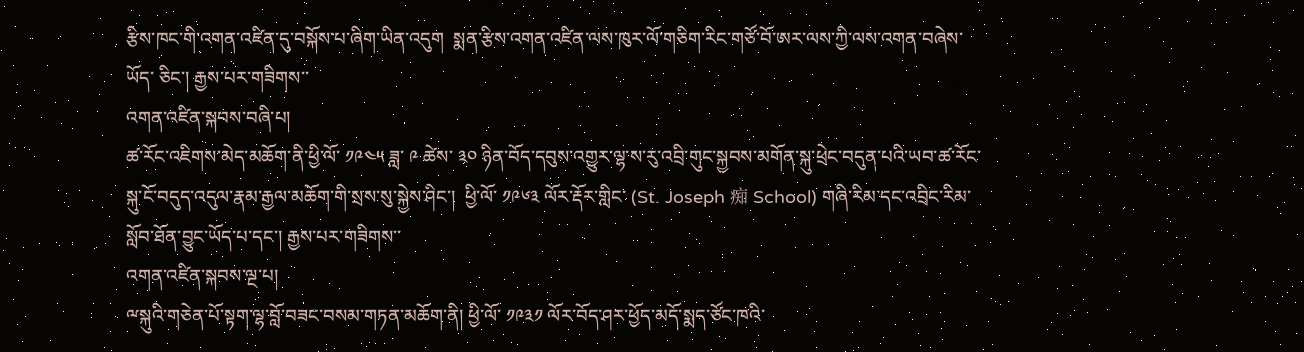རྩིས་ཁང་གི་འགན་འཛིན་དུ་བསྐོས་པ་ཞིག་ཡིན་འདུག  སྨན་རྩིས་འགན་འཛིན་ལས་ཁུར་ལོ་གཅིག་རིང་གཙོ་བོ་ཨར་ལས་ཀྱི་ལས་འགན་བཞེས་ཡོད་ ཅིང་། རྒྱས་པར་གཟིགས་་
འགན་འཛིན་སྐབས་བཞི་པ།
ཚ་རོང་འཇིགས་མེད་མཆོག་ནི་ཕྱི་ལོ་ ༡༩༤༥ ཟླ་ ༩ ཚེས་ ༣༠ ཉིན་བོད་དབུས་འགྱུར་ལྷ་ས་རུ་འབྲི་གུང་སྐྱབས་མགོན་སྐུ་ཕྲེང་བདུན་པའི་ཡབ་ཚ་རོང་སྐུ་ངོ་བདུད་འདུལ་རྣམ་རྒྱལ་མཆོག་གི་སྲས་སུ་སྐྱེས་ཤིང་།  ཕྱི་ལོ་ ༡༩༦༣ ལོར་རྡོར་གླིང་ (St. Joseph 痴 School) གཞི་རིམ་དང་འབྲིང་རིམ་སློབ་ཐོན་བྱུང་ཡོད་པ་དང་། རྒྱས་པར་གཟིགས་་
འགན་འཛིན་སྐབས་ལྔ་པ།
ྋསྐུའི་གཅེན་པོ་སྟག་ལྷ་བློ་བཟང་བསམ་གཏན་མཆོག་ནི། ཕྱི་ལོ་ ༡༩༣༡ ལོར་བོད་ཤར་ཕྱོད་མདོ་སྨད་ཙོང་ཁའི་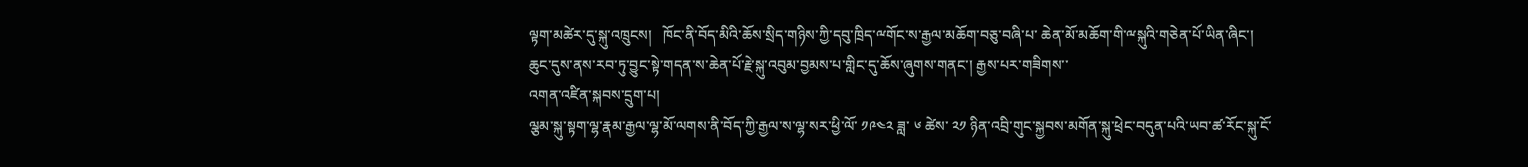ལྟག་མཚེར་དུ་སྐུ་འཁྲུངས།   ཁོང་ནི་བོད་མིའི་ཆོས་སྲིད་གཉིས་ཀྱི་དབུ་ཁྲིད་ྋགོང་ས་རྒྱལ་མཆོག་བཅུ་བཞི་པ་ ཆེན་མོ་མཆོག་གི་ྋསྐུའི་གཅེན་པོ་ཡིན་ཞིང་།  ཆུང་དུས་ནས་རབ་ཏུ་བྱུང་སྟེ་གདན་ས་ཆེན་པོ་རྗེ་སྐུ་འབུམ་བྱམས་པ་གླིང་དུ་ཆོས་ཞུགས་གནང་། རྒྱས་པར་གཟིགས་་
འགན་འཛིན་སྐབས་དྲུག་པ།
ལྕམ་སྐུ་སྟག་ལྷ་རྣམ་རྒྱལ་ལྷ་མོ་ལགས་ནི་བོད་ཀྱི་རྒྱལ་ས་ལྷ་སར་ཕྱི་ལོ་ ༡༩༤༢ ཟླ་ ༦ ཚེས་ ༢༡ ཉིན་འབྲི་གུང་སྐྱབས་མགོན་སྐུ་ཕྲེང་བདུན་པའི་ཡབ་ཚ་རོང་སྐུ་ངོ་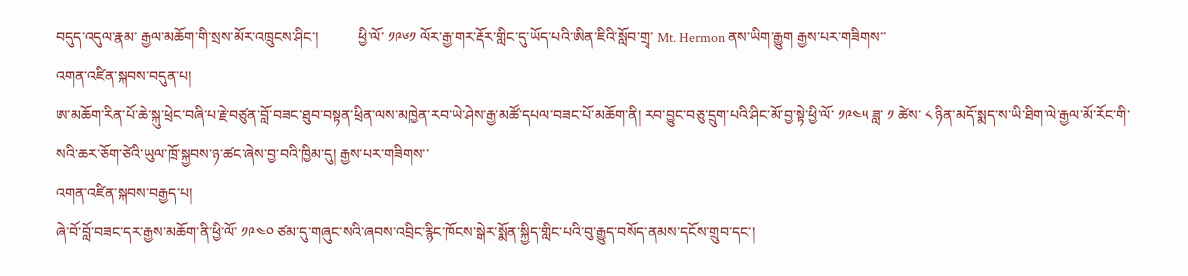བདུད་འདུལ་རྣམ་ རྒྱལ་མཆོག་གི་སྲས་མོར་འཁྲུངས་ཤིང་།           ཕྱི་ལོ་ ༡༩༦༡ ལོར་རྒྱ་གར་རྡོར་གླིང་དུ་ཡོད་པའི་ཨིན་ཇིའི་སློབ་གྲྭ་ Mt. Hermon ནས་ཡིག་རྒྱུག རྒྱས་པར་གཟིགས་་
འགན་འཛིན་སྐབས་བདུན་པ།
ཨ་མཆོག་རིན་པོ་ཆེ་སྐུ་ཕྲེང་བཞི་པ་རྗེ་བཙུན་བློ་བཟང་ཐུབ་བསྟན་ཕྲིན་ལས་མཁྱེན་རབ་ཡེ་ཤེས་རྒྱ་མཚོ་དཔལ་བཟང་པོ་མཆོག་ནི། རབ་བྱུང་བཅུ་དྲུག་པའི་ཤིང་མོ་བྱ་སྟེ་ཕྱི་ལོ་ ༡༩༤༥ ཟླ་ ༡ ཚེས་ ༨ ཉིན་མདོ་སྨད་ས་ཡི་ཐིག་ལེ་རྒྱལ་མོ་རོང་གི་སའི་ཆར་ཅོག་ཙེའི་ཡུལ་ཁྲོ་སྐྱབས་ཉ་ཚང་ཞེས་བྱ་བའི་ཁྱིམ་དུ། རྒྱས་པར་གཟིགས་་
འགན་འཛིན་སྐབས་བརྒྱད་པ།
ཞེ་བོ་བློ་བཟང་དར་རྒྱས་མཆོག་ནི་ཕྱི་ལོ་ ༡༩༤༠ ཙམ་དུ་གཞུང་སའི་ཞབས་འབྲིང་རྙིང་ཁོངས་སྒེར་སྨོན་སྐྱིད་གླིང་པའི་བུ་རྒྱུད་བསོད་ནམས་དངོས་གྲུབ་དང་།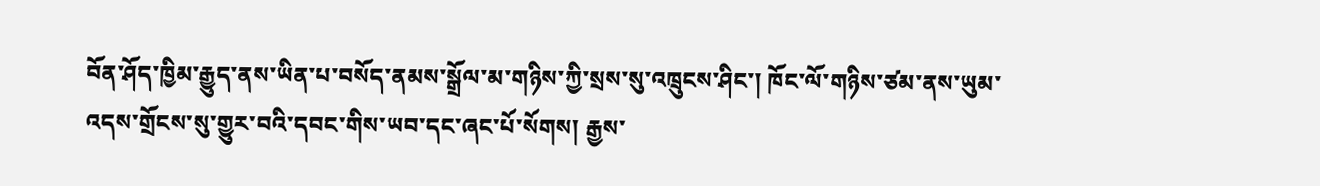བོན་ཤོད་ཁྱིམ་རྒྱུད་ནས་ཡིན་པ་བསོད་ནམས་སྒྲོལ་མ་གཉིས་ཀྱི་སྲས་སུ་འཁྲུངས་ཤིང་། ཁོང་ལོ་གཉིས་ཙམ་ནས་ཡུམ་འདས་གྲོངས་སུ་གྱུར་བའི་དབང་གིས་ཡབ་དང་ཞང་པོ་སོགས། རྒྱས་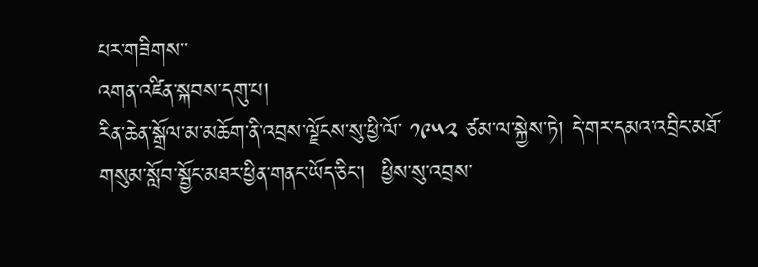པར་གཟིགས་་
འགན་འཛིན་སྐབས་དགུ་པ།
རིན་ཆེན་སྒྲོལ་མ་མཆོག་ནི་འབྲས་ལྗོངས་སུ་ཕྱི་ལོ་ ༡༩༥༢ ཙམ་ལ་སྐྱེས་ཏེ། དེ་གར་དམའ་འབྲིང་མཐོ་གསུམ་སློབ་སྦྱོང་མཐར་ཕྱིན་གནང་ཡོད་ཅིང་།  ཕྱིས་སུ་འབྲས་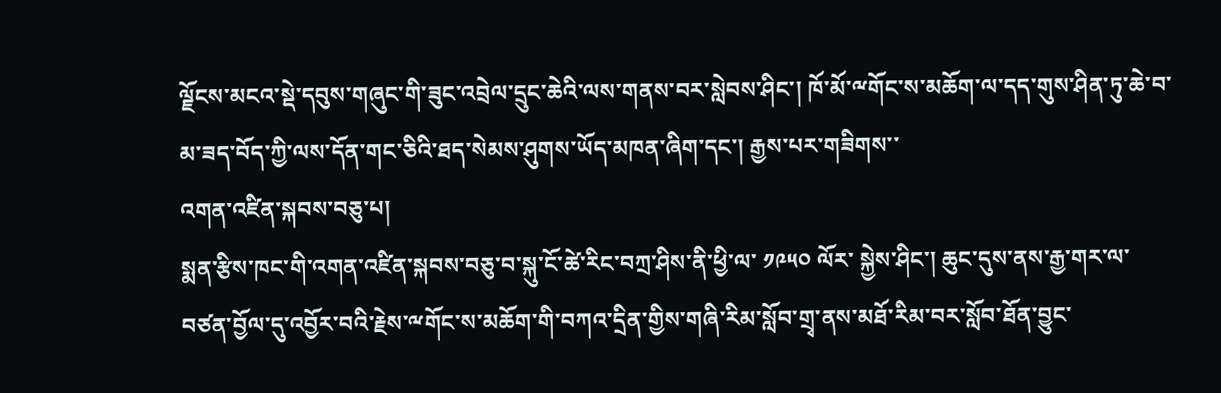ལྗོངས་མངའ་སྡེ་དབུས་གཞུང་གི་ཟུང་འབྲེལ་དྲུང་ཆེའི་ལས་གནས་བར་སླེབས་ཤིང་། ཁོ་མོ་ྋགོང་ས་མཆོག་ལ་དད་གུས་ཤིན་ཏུ་ཆེ་བ་མ་ཟད་བོད་ཀྱི་ལས་དོན་གང་ཅིའི་ཐད་སེམས་ཤུགས་ཡོད་མཁན་ཞིག་དང་། རྒྱས་པར་གཟིགས་་
འགན་འཛིན་སྐབས་བཅུ་པ།
སྨན་རྩིས་ཁང་གི་འགན་འཛིན་སྐབས་བཅུ་བ་སྐུ་ངོ་ཚེ་རིང་བཀྲ་ཤིས་ནི་ཕྱི་ལ་ ༡༩༥༠ ལོར་ སྐྱེས་ཤིང་། ཆུང་དུས་ནས་རྒྱ་གར་ལ་བཙན་བྱོལ་དུ་འབྱོར་བའི་རྗེས་ྋགོང་ས་མཆོག་གི་བཀའ་དྲིན་གྱིས་གཞི་རིམ་སློབ་གྲྭ་ནས་མཐོ་རིམ་བར་སློབ་ཐོན་བྱུང་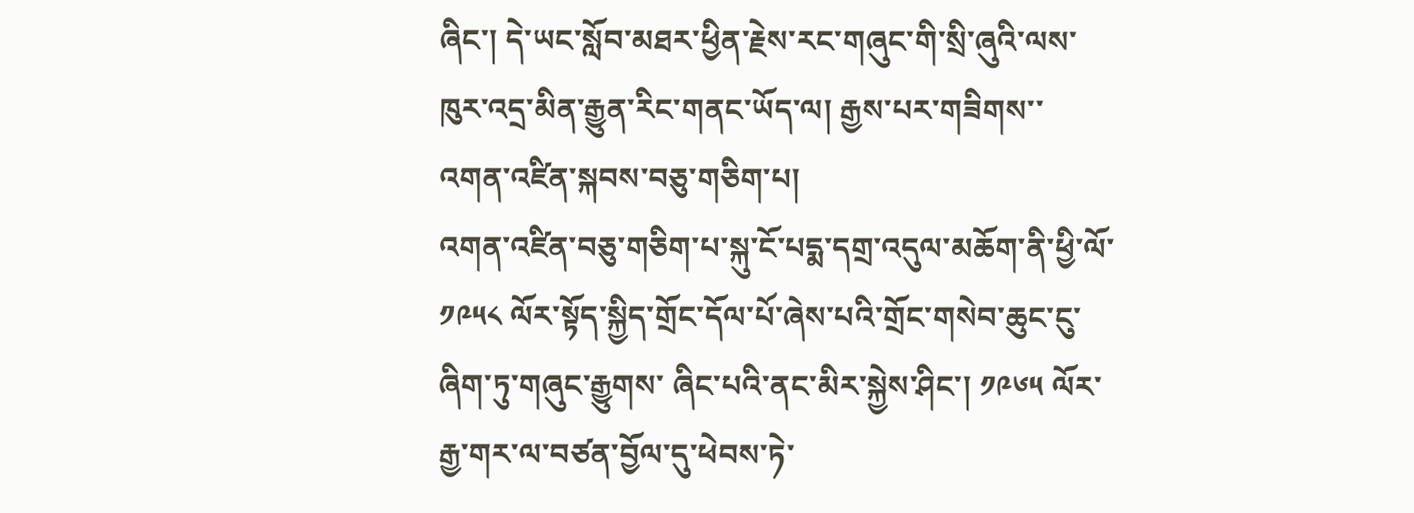ཞིང་། དེ་ཡང་སློབ་མཐར་ཕྱིན་རྗེས་རང་གཞུང་གི་སྲི་ཞུའི་ལས་ཁུར་འདྲ་མིན་རྒྱུན་རིང་གནང་ཡོད་ལ། རྒྱས་པར་གཟིགས་་
འགན་འཛིན་སྐབས་བཅུ་གཅིག་པ།
འགན་འཛིན་བཅུ་གཅིག་པ་སྐུ་ངོ་པདྨ་དགྲ་འདུལ་མཆོག་ནི་ཕྱི་ལོ་ ༡༩༥༨ ལོར་སྟོད་སྐྱིད་གྲོང་དོལ་པོ་ཞེས་པའི་གྲོང་གསེབ་ཆུང་ངུ་ཞིག་ཏུ་གཞུང་རྒྱུགས་ ཞིང་པའི་ནང་མིར་སྐྱེས་ཤིང་། ༡༩༦༥ ལོར་རྒྱ་གར་ལ་བཙན་བྱོལ་དུ་ཕེབས་ཏེ་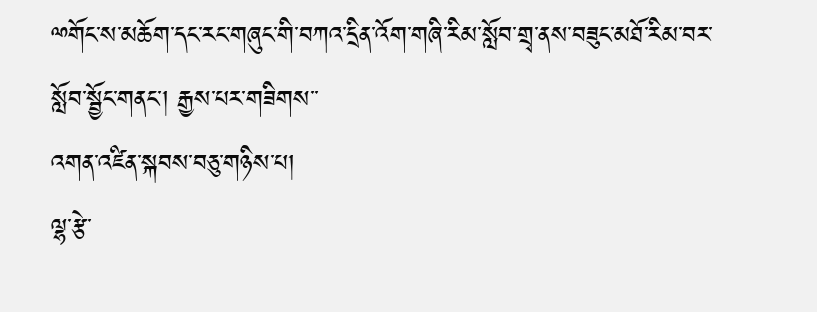ྋགོང་ས་མཆོག་དང་རང་གཞུང་གི་བཀའ་དྲིན་འོག་གཞི་རིམ་སློབ་གྲྭ་ནས་བཟུང་མཐོ་རིམ་བར་སློབ་སྦྱོང་གནང་། རྒྱས་པར་གཟིགས་་
འགན་འཛིན་སྐབས་བཅུ་གཉིས་པ།
ལྷ་རྩེ་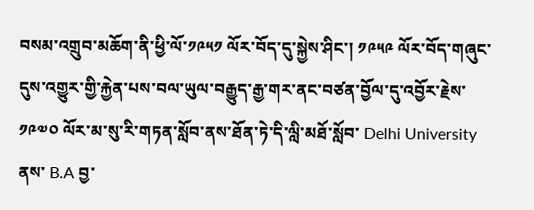བསམ་འགྲུབ་མཆོག་ནི་ཕྱི་ལོ་༡༩༥༡ ལོར་བོད་དུ་སྐྱེས་ཤིང་། ༡༩༥༩ ལོར་བོད་གཞུང་དུས་འགྱུར་གྱི་རྐྱེན་པས་བལ་ཡུལ་བརྒྱུད་རྒྱ་གར་ནང་བཙན་བྱོལ་དུ་འབྱོར་རྗེས་ ༡༩༧༠ ལོར་མ་སུ་རི་གཏན་སློབ་ནས་ཐོན་ཏེ་དི་ལླི་མཐོ་སློབ་ Delhi University ནས་ B.A བྱ་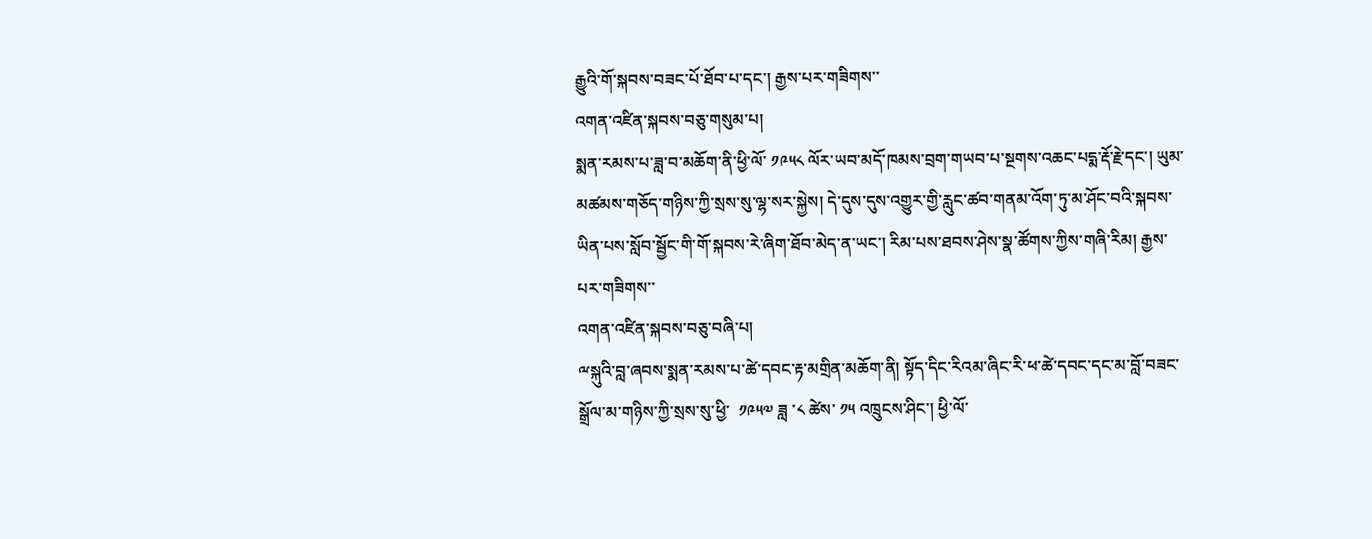རྒྱུའི་གོ་སྐབས་བཟང་པོ་ཐོབ་པ་དང་། རྒྱས་པར་གཟིགས་་
འགན་འཛིན་སྐབས་བཅུ་གསུམ་པ།
སྨན་རམས་པ་ཟླ་བ་མཆོག་ནི་ཕྱི་ལོ་ ༡༩༥༨ ལོར་ཡབ་མདོ་ཁམས་བྲག་གཡབ་པ་སྔགས་འཆང་པདྨ་རྡོ་རྗེ་དང་། ཡུམ་མཚམས་གཅོད་གཉིས་ཀྱི་སྲས་སུ་ལྷ་སར་སྐྱེས། དེ་དུས་དུས་འགྱུར་གྱི་རླུང་ཚབ་གནམ་འོག་ཏུ་མ་ཤོང་བའི་སྐབས་ཡིན་པས་སློབ་སྦྱོང་གི་གོ་སྐབས་རེ་ཞིག་ཐོབ་མེད་ན་ཡང་། རིམ་པས་ཐབས་ཤེས་སྣ་ཚོགས་ཀྱིས་གཞི་རིམ། རྒྱས་པར་གཟིགས་་
འགན་འཛིན་སྐབས་བཅུ་བཞི་པ།
ྋསྐུའི་བླ་ཞབས་སྨན་རམས་པ་ཚེ་དབང་རྟ་མགྲིན་མཆོག་ནི། སྟོད་དིང་རིའམ་ཞིང་རི་ཕ་ཚེ་དབང་དང་མ་བློ་བཟང་སྒྲོལ་མ་གཉིས་ཀྱི་སྲས་སུ་ཕྱི་  ༡༩༥༧ ཟླ ་༨ ཚེས་ ༡༥ འཁྲུངས་ཤིང་། ཕྱི་ལོ་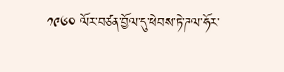༡༩༦༠ ལོར་བཙན་བྱོལ་དུ་ཕེབས་ཏེ་ཌལ་ཧོར་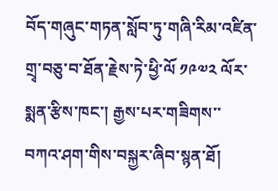བོད་གཞུང་གཏན་སློབ་ཏུ་གཞི་རིམ་འཛིན་གྲྭ་བཅུ་བ་ཐོན་རྗེས་ཏེ་ཕྱི་ལོ ༡༩༧༢ ལོར་སྨན་རྩིས་ཁང་། རྒྱས་པར་གཟིགས་་
བཀའ་ཤག་གིས་བསྐྱར་ཞིབ་སྙན་ཐོ།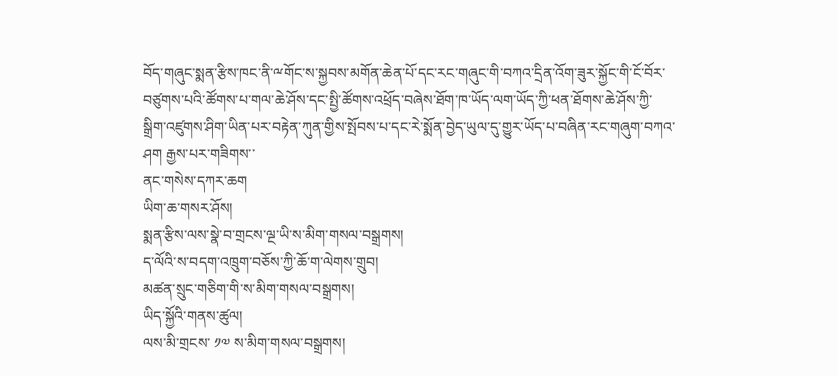བོད་གཞུང་སྨན་རྩིས་ཁང་ནི་ྋགོང་ས་སྐྱབས་མགོན་ཆེན་པོ་དང་རང་གཞུང་གི་བཀའ་དྲིན་འོག་ཟུར་སྐྱོང་གི་ངོ་བོར་བཙུགས་པའི་ཚོགས་པ་གལ་ཆེ་ཤོས་དང་སྤྱི་ཚོགས་འཕྲོད་བཞེས་ཐོག་ཁ་ཡོད་ལག་ཡོད་ཀྱི་ཕན་ཐོགས་ཆེ་ཤོས་ཀྱི་སྒྲིག་འཛུགས་ཤིག་ཡིན་པར་བརྟེན་ཀུན་གྱིས་སྤོབས་པ་དང་རེ་སྨོན་བྱེད་ཡུལ་དུ་གྱུར་ཡོད་པ་བཞིན་རང་གཞུག་བཀའ་ཤག རྒྱས་པར་གཟིགས་་
ནང་གསེས་དཀར་ཆག
ཡིག་ཆ་གསར་ཤོས།
སྨན་རྩིས་ལས་སྣེ་བ་གྲངས་ལྔ་ཡི་ས་མིག་གསལ་བསྒྲགས།
ད་ལོའི་ས་བདག་འཁྲུག་བཅོས་ཀྱི་ཆོ་ག་ལེགས་གྲུབ།
མཚན་སྲུང་གཅིག་གི་ས་མིག་གསལ་བསྒྲགས།
ཡིད་སྐྱོའི་གནས་ཚུལ།
ལས་མི་གྲངས་ ༡༧ ས་མིག་གསལ་བསྒྲགས།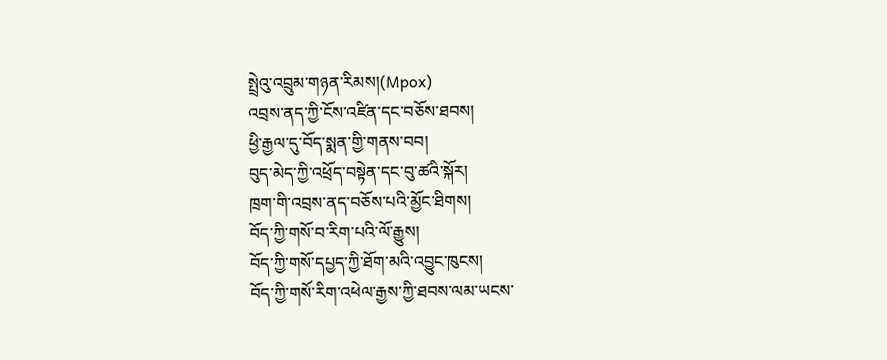སྤྲེའུ་འབྲུམ་གཉན་རིམས།(Mpox)
འབྲས་ནད་ཀྱི་ངོས་འཛིན་དང་བཅོས་ཐབས།
ཕྱི་རྒྱལ་དུ་བོད་སྨན་གྱི་གནས་བབ།
བུད་མེད་ཀྱི་འཕྲོད་བསྟེན་དང་བུ་ཚའི་སྐོར།
ཁྲག་གི་འབྲས་ནད་བཅོས་པའི་མྱོང་ཐིགས།
བོད་ཀྱི་གསོ་བ་རིག་པའི་ལོ་རྒྱུས།
བོད་ཀྱི་གསོ་དཔྱད་ཀྱི་ཐོག་མའི་འབྱུང་ཁུངས།
བོད་ཀྱི་གསོ་རིག་འཕེལ་རྒྱས་ཀྱི་ཐབས་ལམ་ཡངས་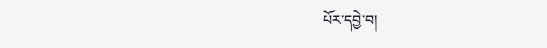པོར་དབྱེ་བ།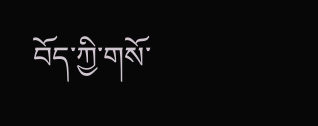བོད་ཀྱི་གསོ་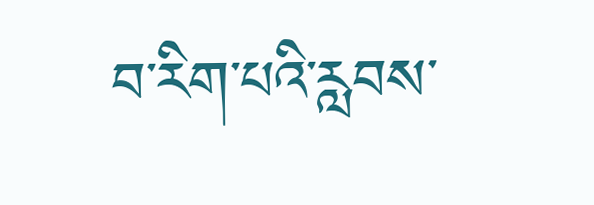བ་རིག་པའི་རླབས་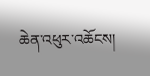ཆེན་འཕུར་འཆོངས།